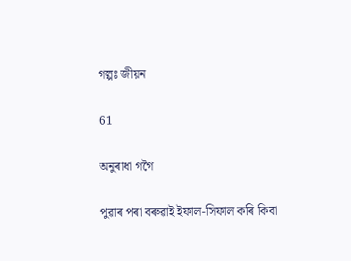গল্পঃ জীয়ন

61

অনুৰাধা গগৈ

পুৱাৰ পৰা বৰুৱাই ইফাল-সিফাল কৰি কিবা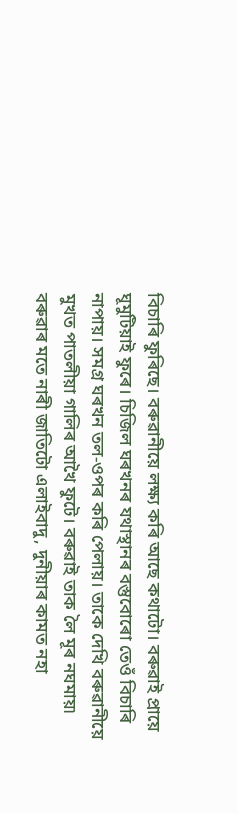বিচাৰি ফুৰিছে। বৰুৱানীয়ে লক্ষ্য কৰি আছে কথাটো। বৰুৱাই প্ৰায়ে ঘূমুটিয়াই ফুৰে। চিজিল ঘৰখনৰ যথাস্থানৰ বস্তুবোৰো তেওঁ বিচাৰি নাপায়। সমগ্ৰ ঘৰখন তল-ওপৰ কৰি পেলায়। তাকে দেখি বৰুৱানীয়ে মুখত পাতলীয়া গালিৰ আখৈ ফুটে। বৰুৱাই তাক লৈ মূৰ নঘমায়৷ বৰুৱাৰ মতে নাৰী জাতিটো এলাইবাদু, দুনীয়াৰ কামত নহা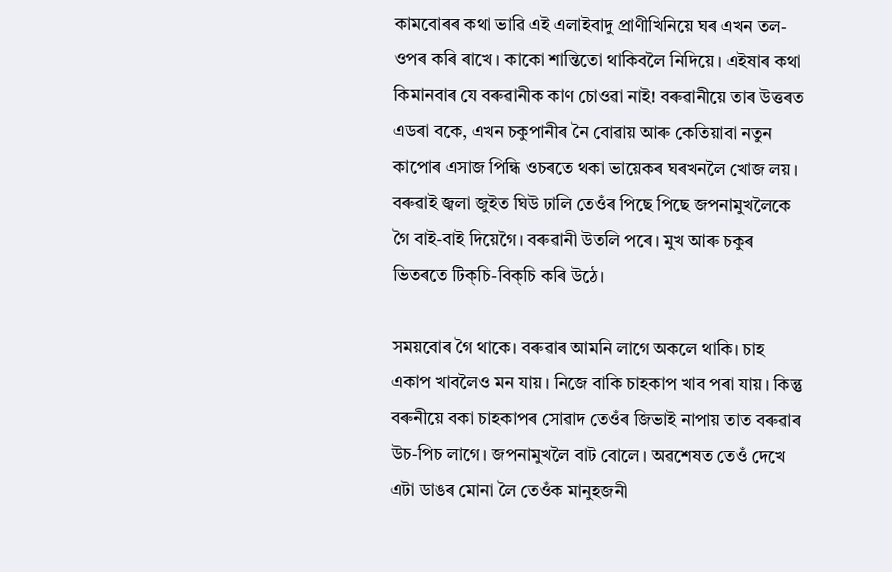কামবোৰৰ কথা ভাৱি এই এলাইবাদু প্রাণীখিনিয়ে ঘৰ এখন তল-ওপৰ কৰি ৰাখে। কাকো শান্তিতো থাকিবলৈ নিদিয়ে। এইষাৰ কথা কিমানবাৰ যে বৰুৱানীক কাণ চোওৱা নাই! বৰুৱানীয়ে তাৰ উত্তৰত এডৰা বকে, এখন চকুপানীৰ নৈ বোৱায় আৰু কেতিয়াবা নতুন কাপোৰ এসাজ পিন্ধি ওচৰতে থকা ভায়েকৰ ঘৰখনলৈ খোজ লয়। বৰুৱাই জ্বলা জুইত ঘিউ ঢালি তেওঁৰ পিছে পিছে জপনামুখলৈকে গৈ বাই-বাই দিয়েগৈ। বৰুৱানী উতলি পৰে। মুখ আৰু চকুৰ ভিতৰতে টিক্‌চি-বিক্‌চি কৰি উঠে।

সময়বোৰ গৈ থাকে। বৰুৱাৰ আমনি লাগে অকলে থাকি। চাহ একাপ খাবলৈও মন যায়। নিজে বাকি চাহকাপ খাব পৰা যায়। কিন্তু বৰুনীয়ে বকা চাহকাপৰ সোৱাদ তেওঁৰ জিভাই নাপায় তাত বৰুৱাৰ উচ-পিচ লাগে। জপনামুখলৈ বাট বোলে। অৱশেষত তেওঁ দেখে এটা ডাঙৰ মোনা লৈ তেওঁক মানুহজনী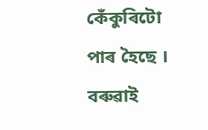কেঁকুৰিটো পাৰ হৈছে । বৰুৱাই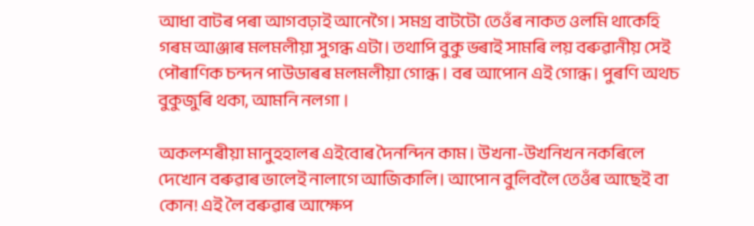আধা বাটৰ পৰা আগবঢ়াই আনেগৈ। সমগ্ৰ বাটটো তেওঁৰ নাকত ওলমি থাকেহি গৰম আঞ্জাৰ মলমলীয়া সুগন্ধ এটা। তথাপি বুকু ভৰাই সামৰি লয় বৰুৱানীয় সেই পৌৰাণিক চন্দন পাউডাৰৰ মলমলীয়া গোন্ধ । বৰ আপোন এই গোন্ধ। পুৰণি অথচ বুকুজুৰি থকা, আমনি নলগা ।

অকলশৰীয়া মানুহহালৰ এইবোৰ দৈনন্দিন কাম। উখনা-উখনিখন নকৰিলে দেখোন বৰুৱাৰ ভালেই নালাগে আজিকালি। আপোন বুলিবলৈ তেওঁৰ আছেই বা কোন! এই লৈ বৰুৱাৰ আক্ষেপ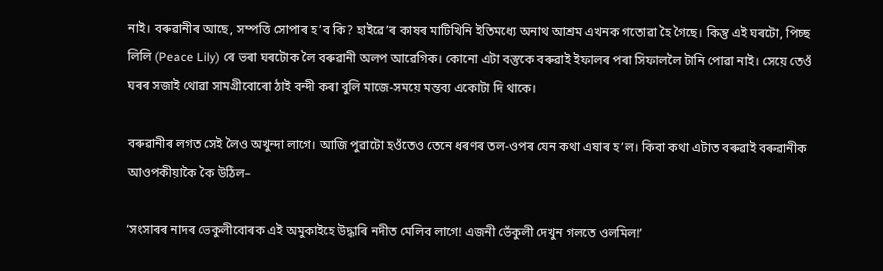নাই। বৰুৱানীৰ আছে, সম্পত্তি সোপাৰ হ’ব কি? হাইৱে’ৰ কাষৰ মাটিখিনি ইতিমধ্যে অনাথ আশ্রম এখনক গতোৱা হৈ গৈছে। কিন্তু এই ঘৰটো, পিচ্ছ লিলি (Peace Lily) ৰে ভৰা ঘৰটোক লৈ বৰুৱানী অলপ আৱেগিক। কোনো এটা বস্তুকে বৰুৱাই ইফালৰ পৰা সিফাললৈ টানি পোৱা নাই। সেয়ে তেওঁ ঘৰৰ সজাই থোৱা সামগ্ৰীবোৰো ঠাই বন্দী কৰা বুলি মাজে-সময়ে মন্তব্য একোটা দি থাকে।

বৰুৱানীৰ লগত সেই লৈও অখুন্দা লাগে। আজি পুৱাটো হওঁতেও তেনে ধৰণৰ তল-ওপৰ যেন কথা এষাৰ হ’ল। কিবা কথা এটাত বৰুৱাই বৰুৱানীক আওপকীয়াকৈ কৈ উঠিল–

‘সংসাৰৰ নাদৰ ভেকুলীবোৰক এই অমুকাইহে উদ্ধাৰি নদীত মেলিব লাগে! এজনী ভেঁকুলী দেখুন গলতে ওলমিল!’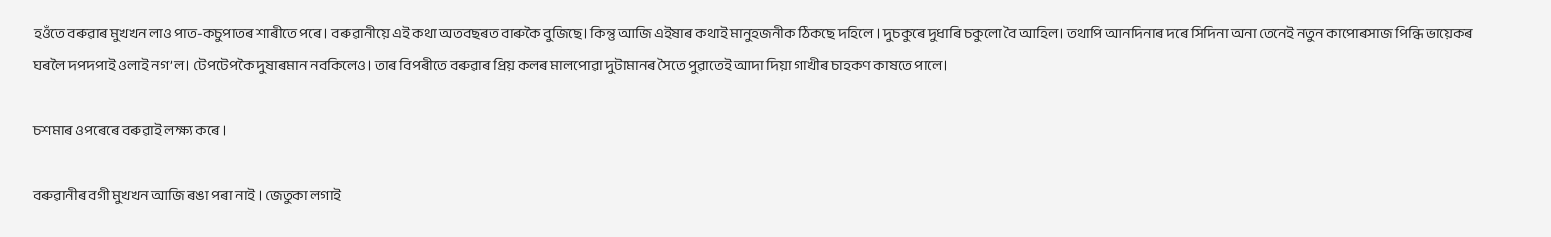হওঁতে বৰুৱাৰ মুখখন লাও পাত-কচুপাতৰ শাৰীতে পৰে। বৰুৱানীয়ে এই কথা অতবছৰত বাৰুকৈ বুজিছে। কিন্তু আজি এইষাৰ কথাই মানুহজনীক ঠিকছে দহিলে । দুচকুৰে দুধাৰি চকুলো বৈ আহিল। তথাপি আনদিনাৰ দৰে সিদিনা অনা তেনেই নতুন কাপোৰসাজ পিন্ধি ভায়েকৰ ঘৰলৈ দপদপাই ওলাই নগ’ল। টেপটেপকৈ দুষাৰমান নবকিলেও। তাৰ বিপৰীতে বৰুৱাৰ প্ৰিয় কলৰ মালপোৱা দুটামানৰ সৈতে পুৱাতেই আদা দিয়া গাখীৰ চাহকণ কাষতে পালে।

চশমাৰ ওপৰেৰে বৰুৱাই লক্ষ্য কৰে ।

বৰুৱানীৰ বগী মুখখন আজি ৰঙা পৰা নাই । জেতুকা লগাই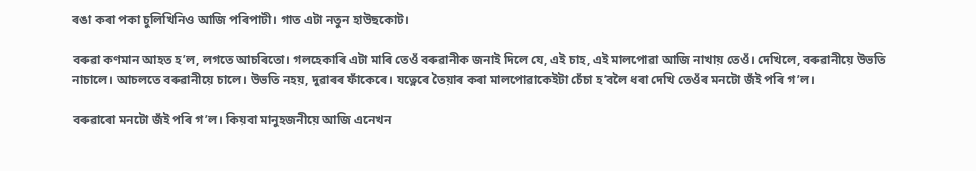ৰঙা কৰা পকা চুলিখিনিও আজি পৰিপাটী। গাত এটা নতুন হাউছকোট।

বৰুৱা কণমান আহত হ’ল, লগতে আচৰিতো। গলহেকাৰি এটা মাৰি তেওঁ বৰুৱানীক জনাই দিলে যে, এই চাহ, এই মালপোৱা আজি নাখায় তেওঁ। দেখিলে, বৰুৱানীয়ে উভতি নাচালে। আচলতে বৰুৱানীয়ে চালে। উভতি নহয়, দুৱাৰৰ ফাঁকেৰে। যত্নেৰে তৈয়াৰ কৰা মালপোৱাকেইটা চেঁচা হ’বলৈ ধৰা দেখি তেওঁৰ মনটো জঁই পৰি গ’ল।

বৰুৱাৰো মনটো জঁই পৰি গ’ল। কিয়বা মানুহজনীয়ে আজি এনেখন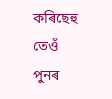কৰিছেহু তেওঁ পুনৰ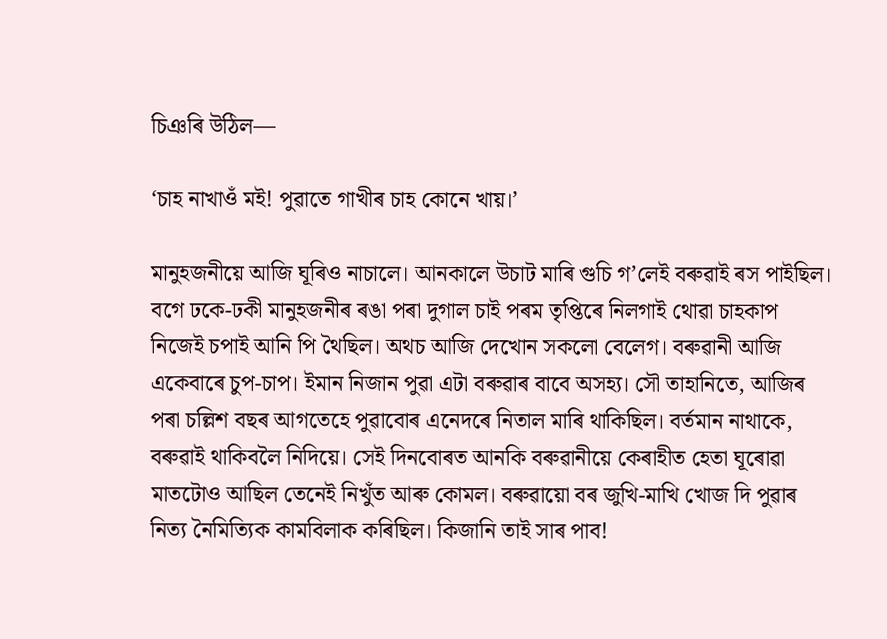চিঞৰি উঠিল—

‘চাহ নাখাওঁ মই! পুৱাতে গাখীৰ চাহ কোনে খায়।’

মানুহজনীয়ে আজি ঘূৰিও নাচালে। আনকালে উচাট মাৰি গুচি গ’লেই বৰুৱাই ৰস পাইছিল। বগে ঢকে-ঢকী মানুহজনীৰ ৰঙা পৰা দুগাল চাই পৰম তৃপ্তিৰে নিলগাই থোৱা চাহকাপ নিজেই চপাই আনি পি থৈছিল। অথচ আজি দেখোন সকলো বেলেগ। বৰুৱানী আজি একেবাৰে চুপ-চাপ। ইমান নিজান পুৱা এটা বৰুৱাৰ বাবে অসহ্য। সৌ তাহানিতে, আজিৰ পৰা চল্লিশ বছৰ আগতেহে পুৱাবোৰ এনেদৰে নিতাল মাৰি থাকিছিল। বৰ্তমান নাথাকে, বৰুৱাই থাকিবলৈ নিদিয়ে। সেই দিনবোৰত আনকি বৰুৱানীয়ে কেৰাহীত হেতা ঘূৰোৱা মাতটোও আছিল তেনেই নিখুঁত আৰু কোমল। বৰুৱায়ো বৰ জুখি-মাখি খোজ দি পুৱাৰ নিত্য নৈমিত্যিক কামবিলাক কৰিছিল। কিজানি তাই সাৰ পাব!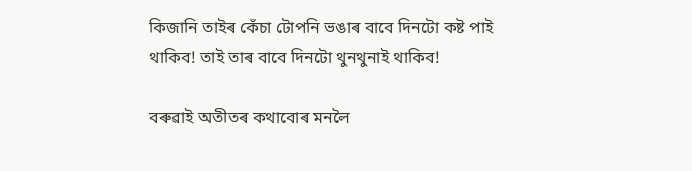কিজানি তাইৰ কেঁচা টোপনি ভঙাৰ বাবে দিনটো কষ্ট পাই থাকিব! তাই তাৰ বাবে দিনটো থুনথুনাই থাকিব!

বৰুৱাই অতীতৰ কথাবোৰ মনলৈ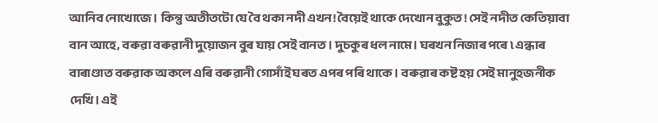আনিব নোখোজে। কিন্তু অতীতটো যে বৈ থকা নদী এখন! বৈয়েই থাকে দেখোন বুকুত! সেই নদীত কেতিয়াবা বান আহে, বৰুৱা বৰুৱানী দুয়োজন বুৰ যায় সেই বানত। দুচকুৰ ধল নামে। ঘৰখন নিজাৰ পৰে ৷ এন্ধাৰ বাৰাণ্ডাত বৰুৱাক অকলে এৰি বৰুৱানী গোসাঁই ঘৰত এপৰ পৰি থাকে। বৰুৱাৰ কষ্ট হয় সেই মানুহজনীক দেখি। এই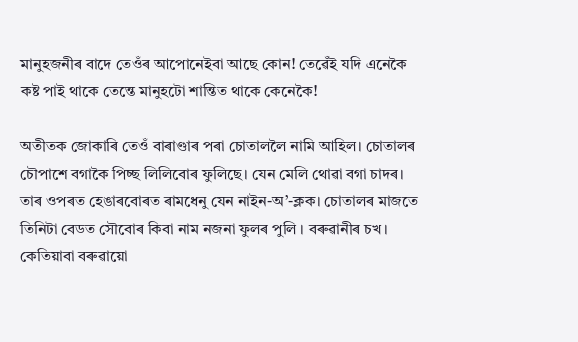মানুহজনীৰ বাদে তেওঁৰ আপোনেইবা আছে কোন! তেৱেঁই যদি এনেকৈ কষ্ট পাই থাকে তেন্তে মানুহটো শান্তিত থাকে কেনেকৈ!

অতীতক জোকাৰি তেওঁ বাৰাণ্ডাৰ পৰা চোতাললৈ নামি আহিল। চোতালৰ চৌপাশে বগাকৈ পিচ্ছ লিলিবোৰ ফুলিছে। যেন মেলি থোৱা বগা চাদৰ। তাৰ ওপৰত হেঙাৰবোৰত ৰামধেনু যেন নাইন-অ’-ক্লক। চোতালৰ মাজতে তিনিটা বেডত সৌবোৰ কিবা নাম নজনা ফুলৰ পুলি । বৰুৱানীৰ চখ। কেতিয়াবা বৰুৱায়ো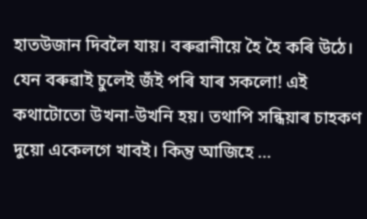হাতউজান দিবলৈ যায়। বৰুৱানীয়ে হৈ হৈ কৰি উঠে। যেন বৰুৱাই চুলেই জঁই পৰি যাৰ সকলো! এই কথাটোতো উখনা-উখনি হয়। তথাপি সন্ধিয়াৰ চাহকণ দুয়ো একেলগে খাবই। কিন্তু আজিহে …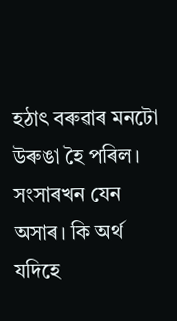হঠাৎ বৰুৱাৰ মনটো উৰুঙা হৈ পৰিল। সংসাৰখন যেন অসাৰ। কি অর্থ যদিহে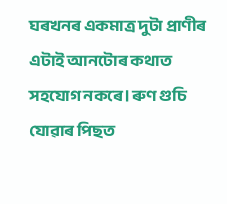ঘৰখনৰ একমাত্ৰ দুটা প্ৰাণীৰ এটাই আনটোৰ কথাত সহযোগ নকৰে। ৰুণ গুচি যোৱাৰ পিছত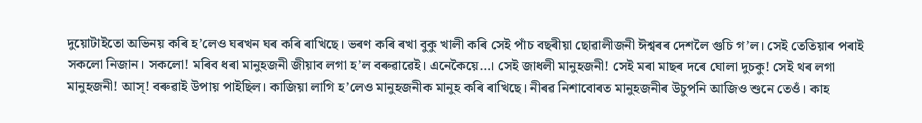দুয়োটাইতো অভিনয় কৰি হ’লেও ঘৰখন ঘৰ কৰি ৰাখিছে। ভৰণ কৰি ৰখা বুকু খালী কৰি সেই পাঁচ বছৰীয়া ছোৱালীজনী ঈশ্বৰৰ দেশলৈ গুচি গ’ল। সেই তেতিয়াৰ পৰাই সকলো নিজান। সকলো! মৰিব ধৰা মানুহজনী জীয়াব লগা হ’ল বৰুৱাৱেই। এনেকৈয়ে…। সেই জাধলী মানুহজনী! সেই মৰা মাছৰ দৰে ঘোলা দুচকু! সেই থৰ লগা মানুহজনী! আস্‌! বৰুৱাই উপায় পাইছিল। কাজিয়া লাগি হ’লেও মানুহজনীক মানুহ কৰি ৰাখিছে। নীৰৱ নিশাবোৰত মানুহজনীৰ উচুপনি আজিও শুনে তেওঁ। কাহ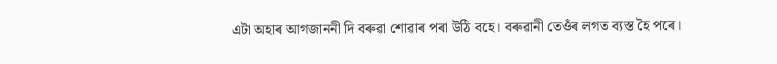এটা অহাৰ আগজাননী দি বৰুৱা শোৱাৰ পৰা উঠি বহে। বৰুৱানী তেওঁৰ লগত ব্যস্ত হৈ পৰে।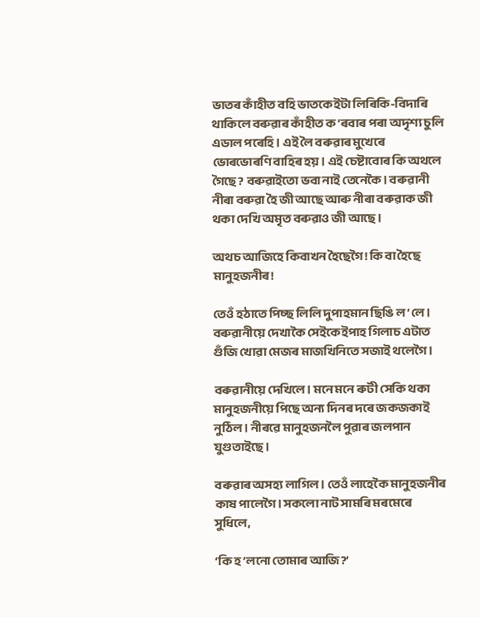ভাতৰ কাঁহীত বহি ভাতকেইটা লিৰিকি-বিদাৰি থাকিলে বৰুৱাৰ কাঁহীত ক’ৰবাৰ পৰা অদৃশ্য চুলি এডাল পৰেহি। এই লৈ বৰুৱাৰ মুখেৰে ভোৰভোৰণি বাহিৰ হয়। এই চেষ্টাবোৰ কি অথলে গৈছে? বৰুৱাইতো ভবা নাই তেনেকৈ। বৰুৱানী নীৰা বৰুৱা হৈ জী আছে আৰু নীৰা বৰুৱাক জী থকা দেখি অমৃত বৰুৱাও জী আছে ।

অথচ আজিহে কিবাখন হৈছেগৈ! কি বা হৈছে মানুহজনীৰ!

তেওঁ হঠাতে পিচ্ছ লিলি দুপাহমান ছিঙি ল’লে। বৰুৱানীয়ে দেখাকৈ সেইকেইপাহ গিলাচ এটাত গুঁজি খোৱা মেজৰ মাজখিনিতে সজাই থলেগৈ।

বৰুৱানীয়ে দেখিলে। মনে মনে ৰুটী সেকি থকা মানুহজনীয়ে পিছে অন্য দিনৰ দৰে জকজকাই নুঠিল। নীৰৱে মানুহজনলৈ পুৱাৰ জলপান যুগুতাইছে।

বৰুৱাৰ অসহ্য লাগিল। তেওঁ লাহেকৈ মানুহজনীৰ কাষ পালেগৈ। সকলো নাট সামৰি মৰমেৰে সুধিলে,

‘কি হ’লনো তোমাৰ আজি?’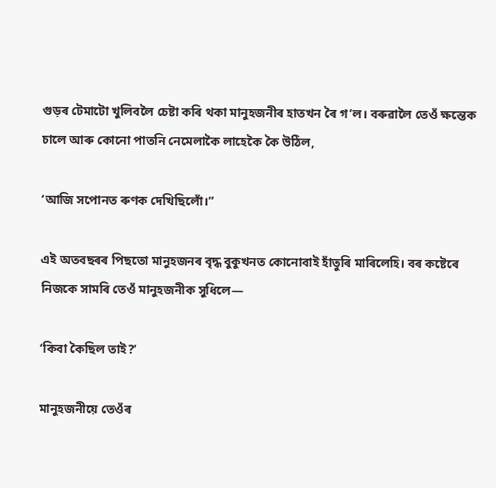গুড়ৰ টেমাটো খুলিবলৈ চেষ্টা কৰি থকা মানুহজনীৰ হাতখন ৰৈ গ’ল। বৰুৱালৈ তেওঁ ক্ষন্তেক চালে আৰু কোনো পাতনি নেমেলাকৈ লাহেকৈ কৈ উঠিল,

‘আজি সপোনত ৰুণক দেখিছিলোঁ।”

এই অতবছৰৰ পিছতো মানুহজনৰ বৃদ্ধ বুকুখনত কোনোবাই হাঁতুৰি মাৰিলেহি। বৰ কষ্টেৰে নিজকে সামৰি তেওঁ মানুহজনীক সুধিলে—

‘কিবা কৈছিল তাই?’

মানুহজনীয়ে তেওঁৰ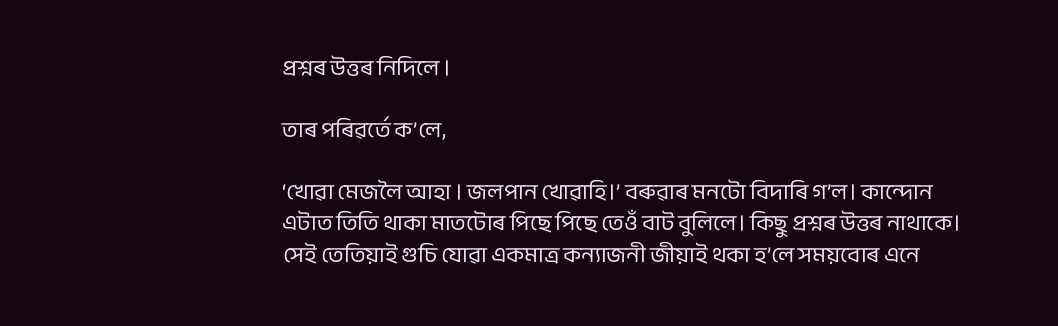প্ৰশ্নৰ উত্তৰ নিদিলে ।

তাৰ পৰিৱৰ্তে ক’লে,

‘খোৱা মেজলৈ আহা । জলপান খোৱাহি।’ বৰুৱাৰ মনটো বিদাৰি গ’ল। কান্দোন এটাত তিতি থাকা মাতটোৰ পিছে পিছে তেওঁ বাট বুলিলে। কিছু প্রশ্নৰ উত্তৰ নাথাকে। সেই তেতিয়াই গুচি যোৱা একমাত্র কন্যাজনী জীয়াই থকা হ’লে সময়বোৰ এনে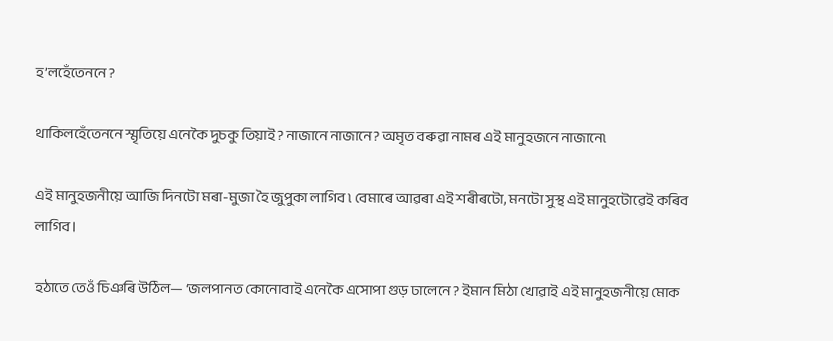হ’লহেঁতেননে ?

থাকিলহেঁতেননে স্মৃতিয়ে এনেকৈ দুচকু তিয়াই? নাজানে নাজানে? অমৃত বৰুৱা নামৰ এই মানুহজনে নাজানে৷

এই মানুহজনীয়ে আজি দিনটো মৰা-মুজা হৈ জুপুকা লাগিব ৷ বেমাৰে আৱৰা এই শৰীৰটো, মনটো সুস্থ এই মানুহটোৱেই কৰিব লাগিব।

হঠাতে তেওঁ চিঞৰি উঠিল— ‘জলপানত কোনোবাই এনেকৈ এসোপা গুড় ঢালেনে ? ইমান মিঠা খোৱাই এই মানুহজনীয়ে মোক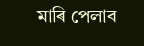মাৰি পেলাব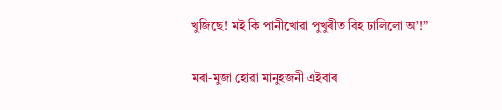খুজিছে! মই কি পানীখোৱা পুখুৰীত বিহ ঢালিলো অ’!”

মৰা-মুজা হোৱা মানুহজনী এইবাৰ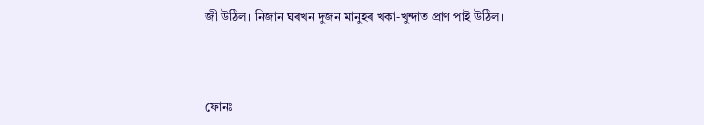জী উঠিল। নিজান ঘৰখন দুজন মানুহৰ খকা-খুন্দাত প্ৰাণ পাই উঠিল।



ফোনঃ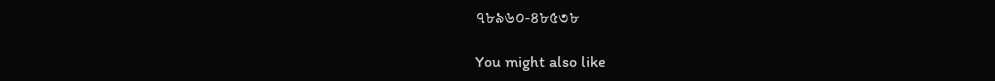৭৮৯৬০-৪৮৫৩৮

You might also like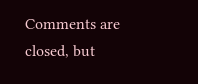Comments are closed, but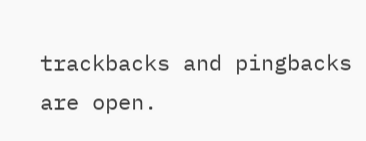trackbacks and pingbacks are open.